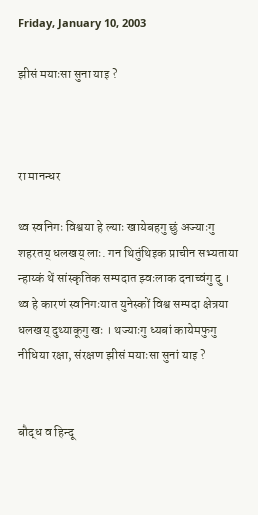Friday, January 10, 2003

झीसं मयाःसा सुना याइ ?



रा मानन्धर

थ्व स्वनिगः विश्वया हे ल्याः खायेबहगु छुं अज्याःगु शहरतय् धलखय् लाः. गन थितुंथिइक प्राचीन सभ्यताया न्हाय्कं थें सांस्कृतिक सम्पदात झ्वःलाक दनाच्वंगु दु । थ्व हे कारणं स्वनिगःयात युनेस्कों विश्व सम्पदा क्षेत्रया धलखय् दुथ्याकूगु खः । थज्याःगु ध्यबां कायेमफुगु नीधिया रक्षा, संरक्षण झीसं मयाःसा सुनां याइ ?


बौद्ध व हिन्दू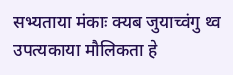सभ्यताया मंकाः क्यब जुयाच्वंगु थ्व उपत्यकाया मौलिकता हे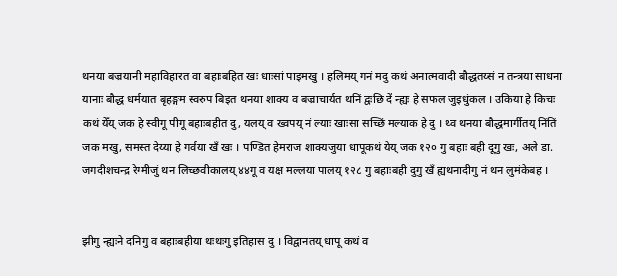थनया बज्रयानी महाविहारत वा बहाःबहित खः धाःसां पाइमखु । हलिमय् गनं मदु कथं अनात्मवादी बौद्धतय्सं न तन्त्रया साधना यानाः बौद्ध धर्मयात बृहङ्गम स्वरुप बिइत थनया शाक्य व बज्राचार्यत थनिं द्वःछि दें न्ह्यः हे सफल जुइधुंकल । उकिया हे किचः कथं येँय् जक हे स्वीगू पीगू बहाःबहीत दु, यलय् व ख्वपय् नं ल्याः खाःसा सच्छिं मल्याक हे दु । थ्व थनया बौद्धमार्गीतय् निंतिं जक मखु, समस्त देय्या हे गर्वया खँ खः । पण्डित हेमराज शाक्यजुया धापूकथं येय् जक १२० गु बहाः बही दूगु खः, अले डा. जगदीशचन्द्र रेग्मीजुं थन लिच्छवीकालय् ४४गू व यक्ष मल्लया पालय् १२८ गु बहाःबही दुगु खँ ह्यथनादीगु नं थन लुमंकेबह ।


झीगु न्ह्यःने दनिगु व बहाःबहीया थःथःगु इतिहास दु । विद्वानतय् धापू कथं व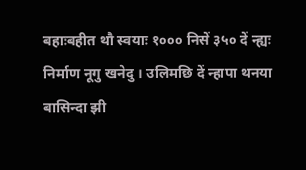बहाःबहीत थौ स्वयाः १००० निसें ३५० दें न्ह्यः निर्माण नूगु खनेदु । उलिमछि दें न्हापा थनया बासिन्दा झी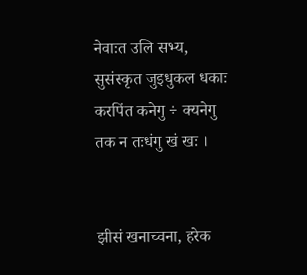नेवाःत उलि सभ्य, सुसंस्कृत जुइधुकल धकाः करपिंत कनेगु ÷ क्यनेगु तक न तःधंगु खं खः ।


झीसं खनाच्वना, हरेक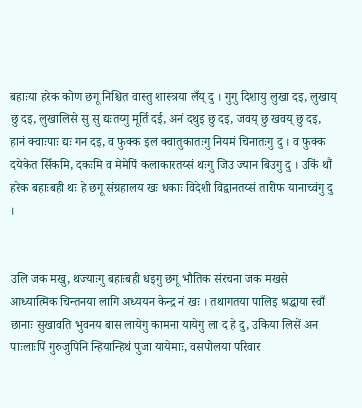बहाःया हरेक कोण छगू निश्चित वास्तु शास्त्रया लँय् दु । गुगु दिशायु लुखा दइ, लुखाय् छु दइ, लुखालिसे सु सु द्यःतय्गु मूर्ति दई, अनं दथुइ छु दइ, जवय् छु खवय् छु दइ, हानं क्वाःपाः द्यः गन दइ, व फुक्क इल क्वातुकातःगु नियमं चिनातःगु दु । व फुक्क दयेकेत सिँकमि, दकःमि व मेमेपिं कलाकारतय्सं थःगु जिउ ज्यान बिउगु दु । उकिं थौं हरेक बहाःबही थः हे छगू संग्रहालय खः धकाः विदेशी विद्वानतय्सं तारीफ यानाच्वंगु दु ।


उलि जक मखु, थज्याःगु बहाःबही धइगु छगू भौतिक संरचना जक मखसे आध्यात्मिक चिन्तनया लागि अध्ययन केन्द्र नं खः । तथागतया पालिइ श्रद्धाया स्वाँ छानाः सुखावति भुवनय बास लायेगु कामना यायेगु ला द हे दु, उकिया लिसें अन पाःलाःपिं गुरुजुपिनि न्हियान्हिथं पुजा यायेमाः, वसपोलया परिवार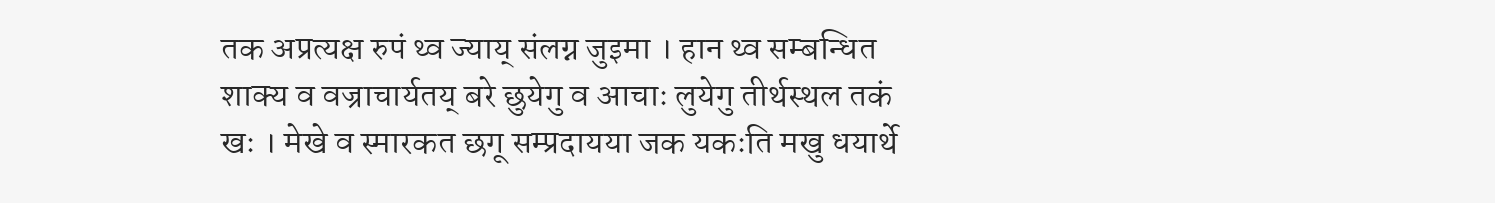तक अप्रत्यक्ष रुपं थ्व ज्याय् संलग्न जुइमा । हान थ्व सम्बन्धित शाक्य व वज्राचार्यतय् बरे छुयेगु व आचाः लुयेगु तीर्थस्थल तकं खः । मेखे व स्मारकत छगू सम्प्रदायया जक यकःति मखु धयार्थे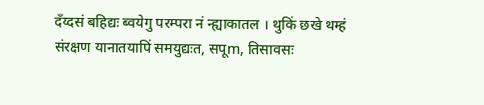दँय्दसं बहिद्यः ब्वयेगु परम्परा नं न्ह्याकातल । थुकिं छखे थम्हं संरक्षण यानातयापिं समयुद्यःत, सपूm, तिसावसः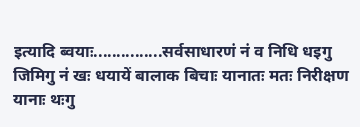इत्यादि ब्वयाः...............सर्वसाधारणं नं व निधि धइगु जिमिगु नं खः धयायें बालाक बिचाः यानातः मतः निरीक्षण यानाः थःगु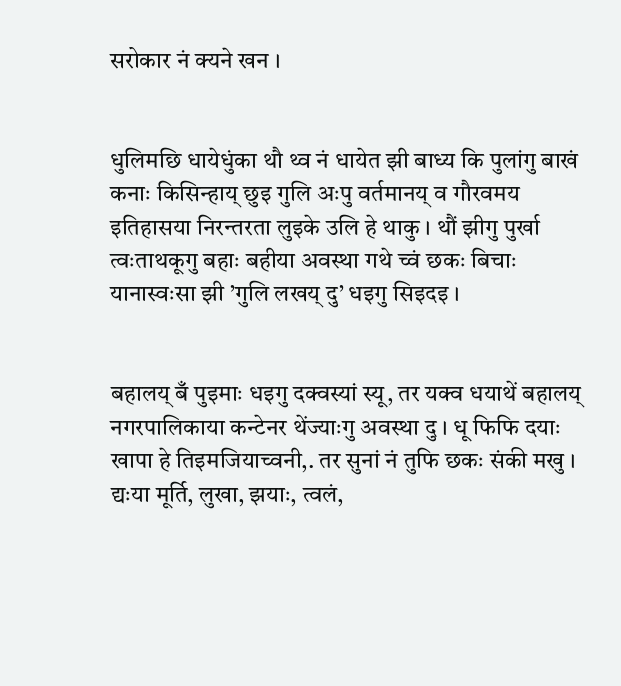सरोकार नं क्यने खन ।


धुलिमछि धायेधुंका थौ थ्व नं धायेत झी बाध्य कि पुलांगु बाखं कनाः किसिन्हाय् छुइ गुलि अःपु वर्तमानय् व गौरवमय इतिहासया निरन्तरता लुइके उलि हे थाकु । थौं झीगु पुर्खा त्वःताथकूगु बहाः बहीया अवस्था गथे च्वं छकः बिचाः यानास्वःसा झी ’गुलि लखय् दु’ धइगु सिइदइ ।


बहालय् बँ पुइमाः धइगु दक्वस्यां स्यू, तर यक्व धयाथें बहालय् नगरपालिकाया कन्टेनर थेंज्याःगु अवस्था दु । धू फिफि दयाः खापा हे तिइमजियाच्वनी,. तर सुनां नं तुफि छकः संकी मखु । द्यःया मूर्ति, लुखा, झयाः, त्वलं,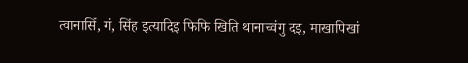त्वानासिँ, गं, सिंह इत्यादिइ फिफि खिति थानाच्वंगु दइ, माखापिखां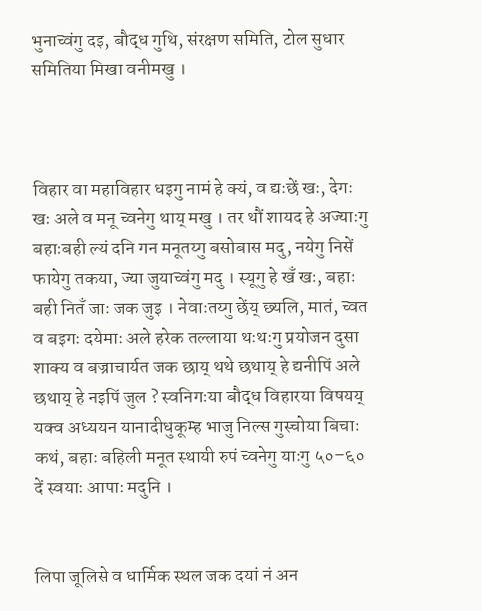भुनाच्वंगु दइ, बौद्ध गुथि, संरक्षण समिति, टोल सुधार समितिया मिखा वनीमखु ।



विहार वा महाविहार धइगु नामं हे क्यं, व द्यःछें खः, देगः खः अले व मनू च्वनेगु थाय् मखु । तर थौं शायद हे अज्याःगु बहाःबही ल्यं दनि गन मनूतय्गु बसोबास मदु, नयेगु निसें फायेगु तकया, ज्या जुयाच्वंगु मदु । स्यूगु हे खँ खः, बहाः बही नितँ जाः जक जुइ । नेवाःतय्गु छेंय् छ्यलि, मातं, च्वत व बइगः दयेमाः अले हरेक तल्लाया थःथःगु प्रयोजन दुसा शाक्य व बज्राचार्यत जक छाय् थथे छथाय् हे द्यनीपिं अले छथाय् हे नइपिं जुल ? स्वनिगःया बौद्ध विहारया विषयय् यक्व अध्ययन यानादीधुकूम्ह भाजु निल्स गुस्चोया बिचाः कथं, बहाः बहिली मनूत स्थायी रुपं च्वनेगु याःगु ५०–६० दें स्वयाः आपाः मदुनि ।


लिपा जूलिसे व धार्मिक स्थल जक दयां नं अन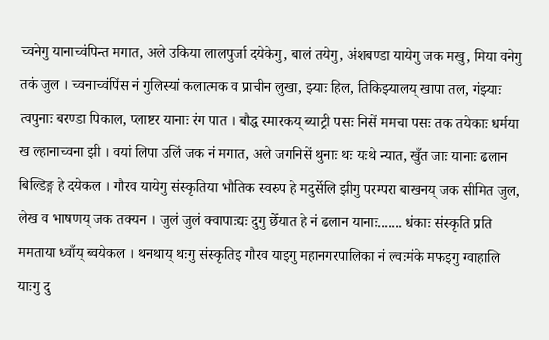च्वनेगु यानाच्वंपिन्त मगात, अले उकिया लालपुर्जा दयेकेगु, बालं तयेगु, अंशबण्डा यायेगु जक मखु, मिया वनेगु तकं जुल । च्वनाच्वंपिंस नं गुलिस्यां कलात्मक व प्राचीन लुखा, झ्याः हिल, तिकिझ्यालय् खापा तल, गंझ्याः त्वपुनाः बरण्डा पिकाल, प्लाष्टर यानाः रंग पात । बौद्ध स्मारकय् ब्याट्री पसः निसें ममचा पसः तक तयेकाः धर्मया ख ल्हानाच्वना झी । वयां लिपा उलिं जक नं मगात, अले जगनिसें थुनाः थः यःथे न्यात, खुँत जाः यानाः ढलान बिल्डिङ्ग हे दयेकल । गौरव यायेगु संस्कृतिया भौतिक स्वरुप हे मदुर्सेलि झीगु परम्परा बाखनय् जक सीमित जुल, लेख व भाषणय् जक तक्यन । जुलं जुलं क्वापाःद्यः दुगु छेँयात हे नं ढलान यानाः....... धंकाः संस्कृति प्रति ममताया ध्वाँय् ब्वयेकल । थनथाय् थःगु संस्कृतिइ गौरव याइगु महानगरपालिका नं ल्वःमंके मफइगु ग्वाहालि याःगु दु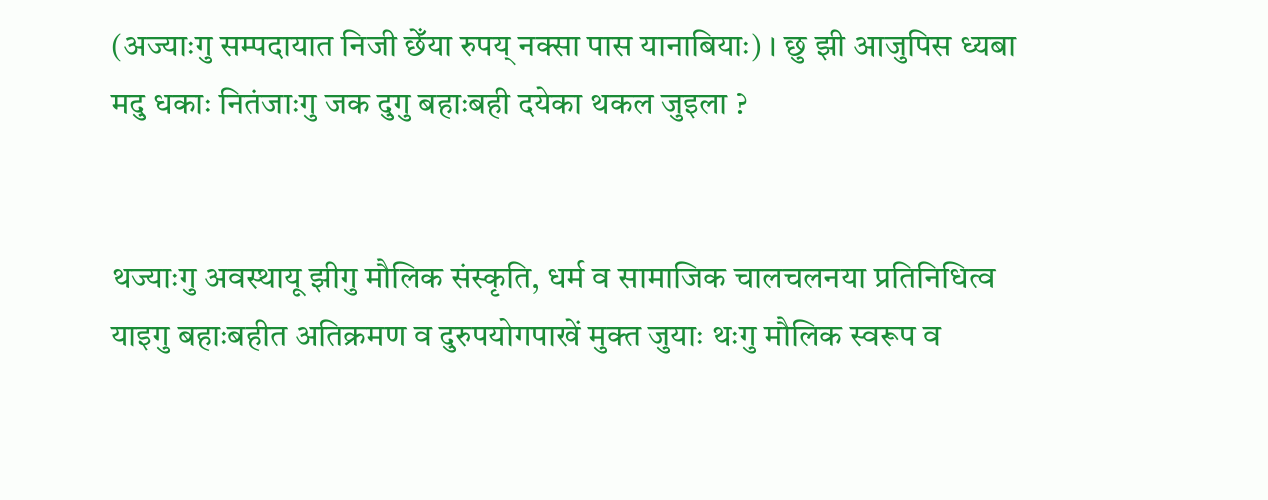(अज्याःगु सम्पदायात निजी छेँया रुपय् नक्सा पास यानाबियाः) । छु झी आजुपिस ध्यबा मदु धकाः नितंजाःगु जक दुगु बहाःबही दयेका थकल जुइला ?


थज्याःगु अवस्थायू झीगु मौलिक संस्कृति, धर्म व सामाजिक चालचलनया प्रतिनिधित्व याइगु बहाःबहीत अतिक्रमण व दुरुपयोगपाखें मुक्त जुयाः थःगु मौलिक स्वरूप व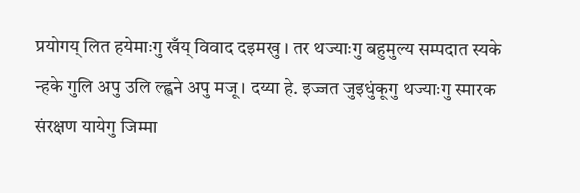प्रयोगय् लित हयेमाःगु खँय् विवाद दइमखु । तर थज्याःगु बहुमुल्य सम्पदात स्यके न्हके गुलि अपु उलि ल्ह्वने अपु मजू । दय्या हे. इज्जत जुइधुंकूगु थज्याःगु स्मारक संरक्षण यायेगु जिम्मा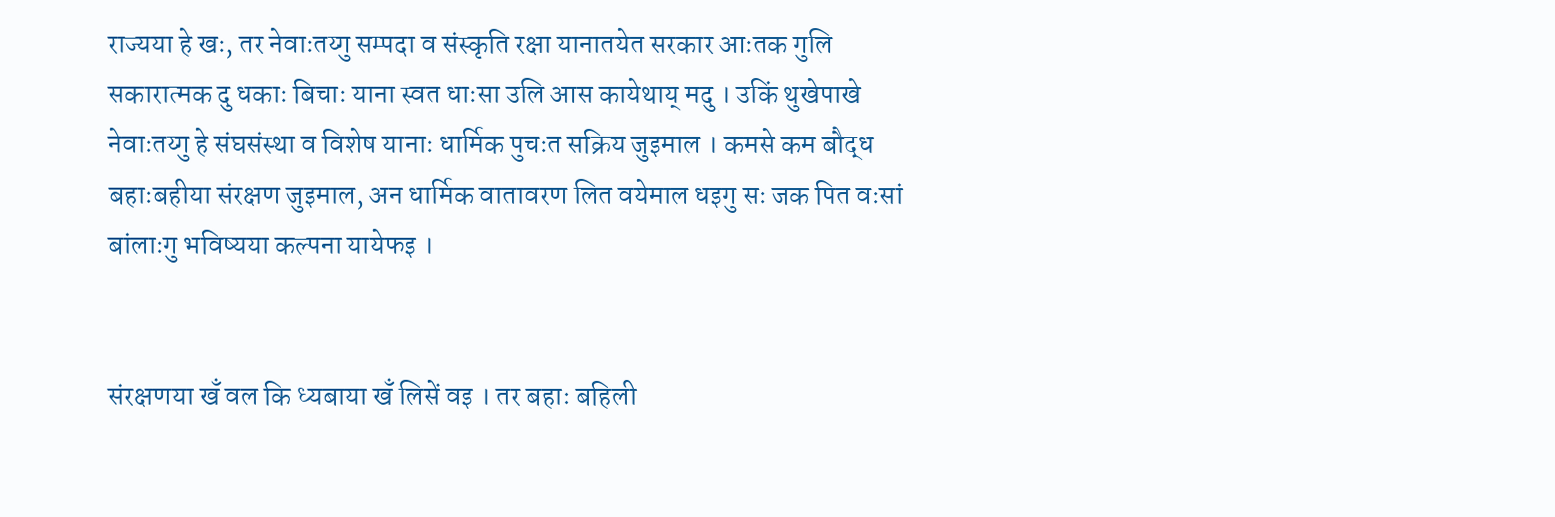राज्यया हे खः, तर नेवाःतय्गु सम्पदा व संस्कृति रक्षा यानातयेत सरकार आःतक गुलि सकारात्मक दु धकाः बिचाः याना स्वत धाःसा उलि आस कायेथाय् मदु । उकिं थुखेपाखे नेवाःतय्गु हे संघसंस्था व विशेष यानाः धार्मिक पुचःत सक्रिय जुइमाल । कमसे कम बौद्ध बहाःबहीया संरक्षण जुइमाल, अन धार्मिक वातावरण लित वयेमाल धइगु सः जक पित वःसां बांलाःगु भविष्यया कल्पना यायेफइ ।


संरक्षणया खँ वल कि ध्यबाया खँ लिसें वइ । तर बहाः बहिली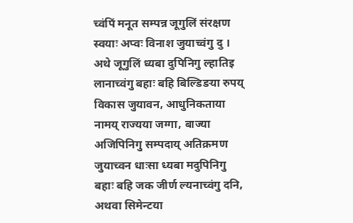च्वंपिं मनूत सम्पन्न जूगुलिं संरक्षण स्वयाः अप्वः विनाश जुयाच्वंगु दु । अथे जूगुलिं ध्यबा दुपिनिगु ल्हातिइ लानाच्वंगु बहाः बहि बिल्डिङया रुपय् विकास जुयावन, आधुनिकताया नामय् राज्यया जग्गा, बाज्या अजिपिनिगु सम्पदाय् अतिक्रमण जुयाच्वन धाःसा ध्यबा मदुपिनिगु बहाः बहि जक जीर्ण ल्यनाच्वंगु दनि, अथवा सिमेन्टया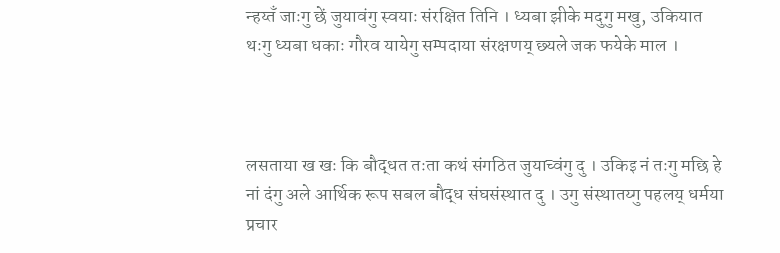न्हय्तँ जाःगु छें जुयावंगु स्वयाः संरक्षित तिनि । ध्यबा झीके मदुगु मखु, उकियात थःगु ध्यबा धकाः गौरव यायेगु सम्पदाया संरक्षणय् छ्यले जक फयेके माल ।



लसताया ख खः कि बौद्धत तःता कथं संगठित जुयाच्वंगु दु । उकिइ नं तःगु मछि हे नां दंगु अले आर्थिक रूप सबल बौद्ध संघसंस्थात दु । उगु संस्थातय्गु पहलय् धर्मया प्रचार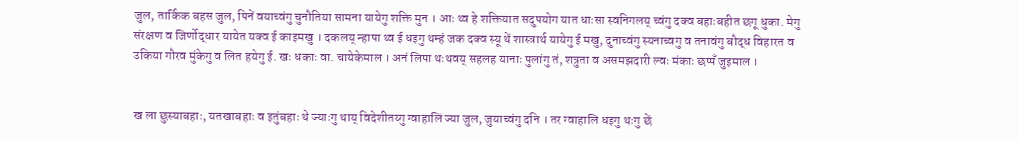जुल, तार्किक बहस जुल, पिनें वयाच्वंगु चुनौतिया सामना यायेगु शक्ति मुन । आः थ्व हे शक्तियात सदुपयोग यात धाःसा स्वनिगलय् च्वंगु दक्व बहाःबहीत छगू धुका. मेगु संरक्षण व जिर्णोद्धार यायेत यक्व ई काइमखु । दकलय् न्हापा थ्व ई धइगु थम्हं जक दक्व स्यू थें शास्त्रार्थ यायेगु ई मखु, दुनाच्वंगु स्यनाच्वगु व तनावंगु बौद्ध विहारत व उकिया गौरव मुंकेगु व लित हयेगु ई. खः धकाः वा. चायेकेमाल । अनं लिपा थःथवय् सहलह यानाः पुलांगु तं, शत्रुता व असमझदारी ल्वः मंकाः छप्पँ जुइमाल ।


ख ला छुस्याबहाः, यतखाबहाः व इतुंबहाः थे ज्याःगु थाय् विदेशीतय्गु ग्वाहालिं ज्या जुल, जुयाच्वंगु दनि । तर ग्वाहालि धइगु थःगु छें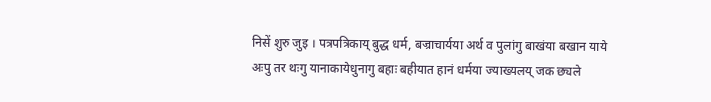निसें शुरु जुइ । पत्रपत्रिकाय् बुद्ध धर्म, बज्राचार्यया अर्थ व पुलांगु बाखंया बखान याये अःपु तर थःगु यानाकायेधुनागु बहाः बहीयात हानं धर्मया ज्याख्यलय् जक छ्यले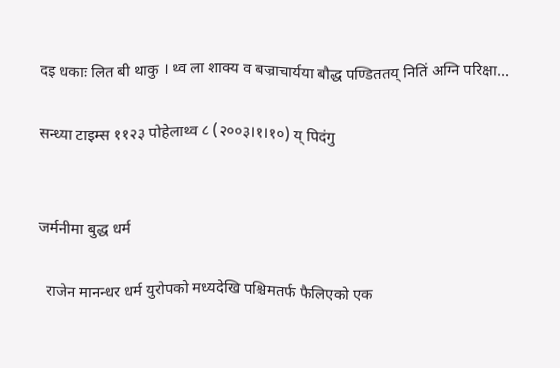दइ धकाः लित बी थाकु । थ्व ला शाक्य व बज्राचार्यया बौद्ध पण्डिततय् नितिं अग्नि परिक्षा...

सन्ध्या टाइम्स ११२३ पोहेलाथ्व ८ (२००३।१।१०) य् पिदंगु


जर्मनीमा बुद्ध धर्म

  राजेन मानन्धर धर्म युरोपको मध्यदेखि पश्चिमतर्फ फैलिएको एक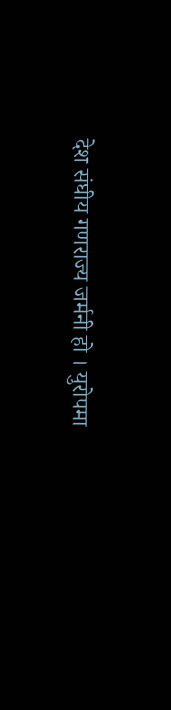देश संघीय गणराज्य जर्मनी हो । युरोपमा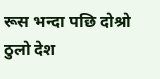रूस भन्दा पछि दोश्रो ठुलो देश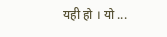यही हो । यो ...